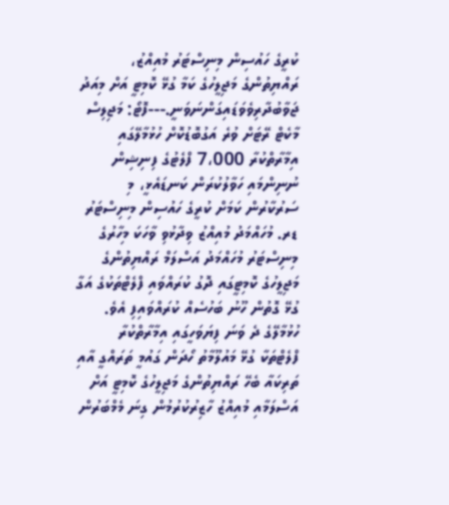ކުރީގެ ހައުސިން މިނިސްޓަރު މުއިއްޒު، ރައްޔިތުންގެ މަޖިލީހުގެ ކަމާ ގުޅޭ ކޮމިޓީ އަށް މިއަދު ޖަވާބުދާރިވެވަޑައިގަންނަވަނީ.---ފޮޓޯ: މަޖިލިސް
މާކެޓް ރޭޓަށް ވުރެ އަގުބޮޑުކޮށް ހުޅުމާލޭގައި އިމާރާތްކުރާ 7،000 ފްލެޓުގެ ފިނިޝިން ނުނިންމައި ހަވާލުކުރަން ކަނޑައެޅީ، މި ސަރުކާރުން ކަމަށް ކުރީގެ ހައުސިން މިނިސްޓަރު ޑރ. މުހައްމަދު މުއިއްޒު ވިދާޅުވި ވާހަކަ މިހާރުގެ މިނިސްޓަރު މުހައްމަދު އަސްލަމް ރައްޔިތުންގެ މަޖިލީހުގެ ކޮމިޓީގައި ދޮގު ކުރައްވައި ފްލެޓްތަކުގެ އަގާ ގުޅޭ ގޮތުން ހޫނު ބަހުސެއް ކުރައްވައިފި އެވެ.
ހުޅުމާލޭގެ ދެ ވަނަ ފިޔަވަހީގައި އިމާރާތްކުރާ ފްލެޓްތަކާ ގުޅޭ މައުލޫމާތު ހޯދަން ގައުމީ ތަރައްގީ އާއި ތަރިކައާ ބެހޭ ރައްޔިތުންގެ މަޖިލީހުގެ ކޮމިޓީ އަށް އަސްލަމާއި މުއިއްޒު ހާޒިރުކުރުމުން ގިނަ މެމްބަރުން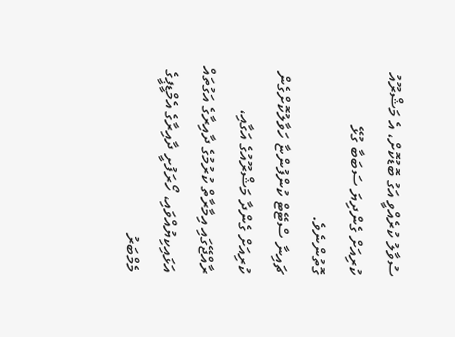ސުވާލު ކުރެއްވީ އަގު ބޮޑުކޮށް، އެ މަޝްރޫއު ކުރިއަށް ގެންދިޔަ ސަބަބާ ގުޅޭ ގޮތުންނެވެ.
ޗައިނާ ސްޓޭޓް ކުންފުންޏާ ހަވާލުކޮށްގެން ކުރިއަށް ގެންދާ މަޝްރޫއުގެ އަގާއި، ރާއްޖޭގައި އިމާރާތް ކުރުމުގެ ދާއިރާގެ އަގުތައް އަޅައިކިޔުއްވައި، ހޯރަފުށީ ދާއިރާގެ އެމްޑީޕީގެ މެމްބަރު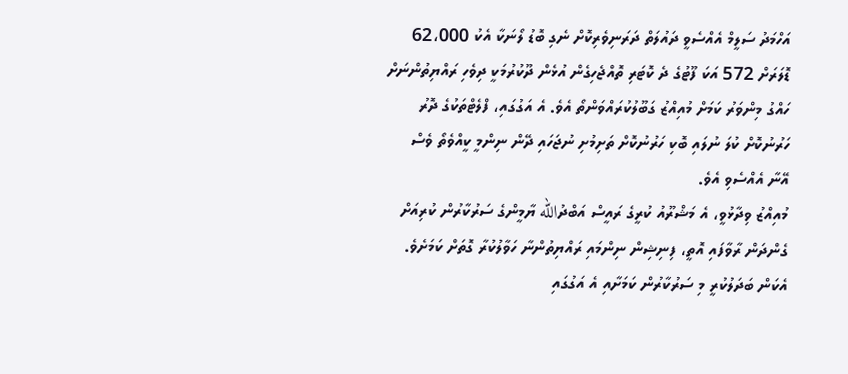އަހްމަދު ސަލީމް އެއްސެވީ ދައުލަތް ދަރަނިވެރިކޮށް ނެގި ބޮޑު ލޯނަކާ އެކު 62،000 ޑޮލަރަށް 572 އަކަ ފޫޓުގެ ދެ ކޮޓަރި ތޮއްޖެހިގެން އުޅެން ދޫކުރުމަކީ ދިވެހި ރައްޔިތުންނަށް ހައްގު މިންވަރު ކަމަށް މުއިއްޒު ގަބޫލުކުރައްވަންތޯ އެވެ. އެ އަގުގައި، ފްލެޓްތަކުގެ ދޮރު ހަރުނުކޮށް ކުލަ ނުލައި ބޮކި ހަރުނުކޮށް ތަށިމުށި ނުޖަހައި ދޭން ނިންމީ ކީއްވެތޯ ވެސް އޭނާ އެއްސެވި އެވެ.
މުއިއްޒު ވިދާޅުވީ، އެ މަޝްރޫއު ކުރީގެ ރައީސް އަބްދުالله ޔާމީންގެ ސަރުކާރުން ކުރިއަށް ގެންދަން ރާވާފައި އޮތީ، ފިނިޝިން ނިންމައި ރައްޔިތުންނާ ހަވާލުކުރާ ގޮތަށް ކަމަށެވެ. އެކަން ބަދަލުކުރީ މި ސަރުކާރުން ކަމަށާއި އެ އަގުގައި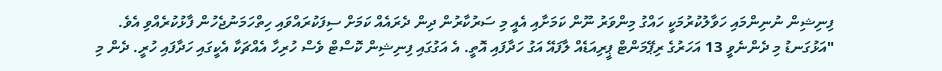ފިނިޝިން ނުނިންމައި ހަވާލުކުރުމަކީ ހައްގު މިންވަރު ނޫން ކަމަށާއި އެއީ މި ސަރުކާރުން ދިން ދެރައެއް ކަމަށް ސިފަކުރައްވައި ހިތްހަމަނުޖެހުން ފާޅުކުރެއްވި އެވެ.
"އަޅުގަނޑު މި ދެންނެވީ 13 އަހަރުގެ ރިޕޭމަންޓް ޕީރިއަޑެއް ލާފައޭ އަގު ހަދާފައި އޮތީ. އެ އަގުގައި ފިނިޝިން ކޮސްޓް ވެސް ހުރިހާ އެއްޗަކާ އެކީގައި ހަދާފައި ހުރީ. ދެން މި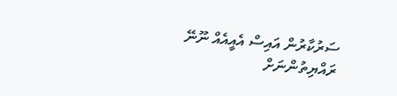ސަރުކާރުން އައިސް އެއީއެއް ނޫނޭ ރައްޔިތުންނަށް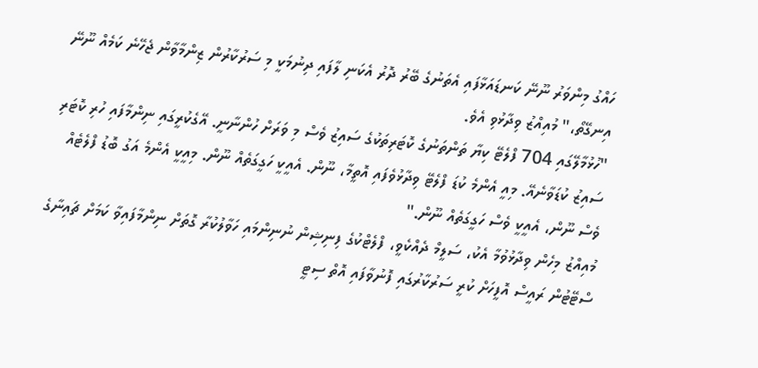ހައްގު މިންވަރު ނޫނޭ ކަނޑައަޅާފައި އެތަނުގެ ބޭރު ދޮރު އެކަނި ލާފައި ދިނުމަކީ މި ސަރުކާރުން ޒިންމާވާން ޖެހޭނެ ކަމެއް ނޫނޭ އިނގޭތޯ،" މުއިއްޒު ވިދާޅުވި އެވެ.
"ހުޅުމާލޭގައި 704 ފްލެޓޭ ކިޔާ ތަންތަނުގެ ކޮޓަރިތަކުގެ ސައިޒު ވެސް މި ވަރަށް ހުންނާނީ. އޭގެކުރީގައި ނިންމާފައި ހުރި ކޮޓަރި ސައިޒު ކުޑަވާނެއޭ. މިއީ އެންމެ ކުޑަ ފްލެޓޭ ވިދާޅުވެފައި އޮތީމާ، ނޫން. އެއީކީ ހަގީގަތެއް ނޫން. މިއީކީ އެންމެ އަގު ބޮޑު ފްލެޓެއް ވެސް ނޫން، އެއީކީ ވެސް ހަގީގަތެއް ނޫން."
މުއިއްޒު މިހެން ވިދާޅުވުމާ އެކު، ސަލީމް ދެއްކެވީ، ފްލެޓްކުގެ ފިނިޝިން ނުނިންމައި ހަވާލުކުރާ ގޮތަށް ނިންމާފައިވާ ކަމަށް ޗައިނާގެ ސްޓޭޓުން ރައީސް އޮފީހަށް ކުރީ ސަރުކާރުގައި ފޮނުވާފައި އޮތް ސިޓީ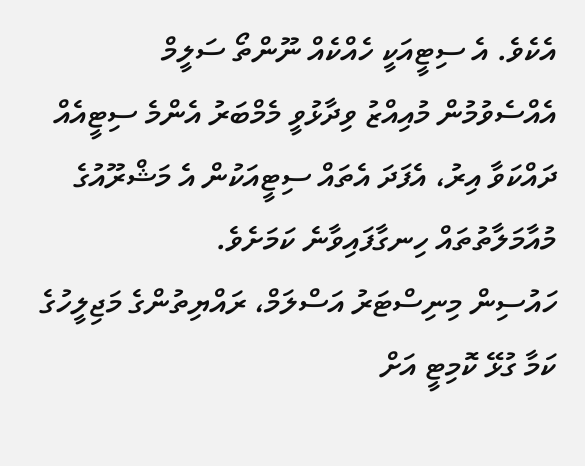އެކެވެ. އެ ސިޓީއަކީ ހެއްކެއް ނޫންތޯ ސަލީމް އެއްސެވުމުން މުއިއްޒު ވިދާޅުވީ މެމްބަރު އެންމެ ސިޓީއެއް ދައްކަވާ އިރު، އެފަދަ އެތައް ސިޓީއަކުން އެ މަޝްރޫއުގެ މުއާމަލާތުތައް ހިނގާފައިވާނެ ކަމަށެވެ.
ހައުސިން މިނިސްޓަރު އަސްލަމް، ރައްޔިތުންގެ މަޖިލީހުގެ ކަމާ ގުޅޭ ކޮމިޓީ އަށް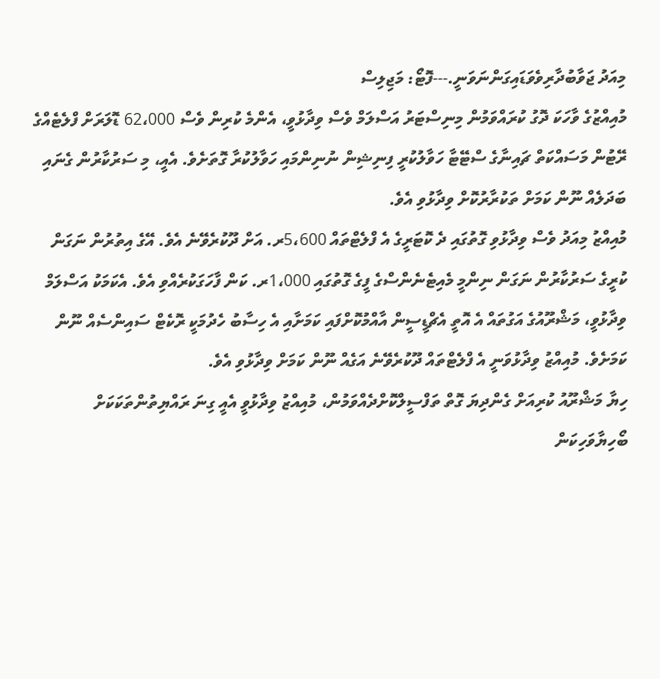މިއަދު ޖަވާބުދާރިވެވަޑައިގަންނަވަނީ.---ފޮޓޯ: މަޖިލިސް
މުއިއްޒުގެ ވާހަކަ ދޮގު ކުރައްވަމުން މިނިސްޓަރު އަސްލަމް ވެސް ވިދާޅުވީ، އެންމެ ކުރިން ވެސް 62،000 ޑޮލަރަށް ފްލެޓެއްގެ ރޭޓުން މަސައްކަތް ޗައިނާގެ ސްޓޭޓާ ހަވާލުކުރީ ފިނިޝިން ނުނިންމައި ހަވާލުކުރާ ގޮތަށެވެ. އެއީ، މި ސަރުކާރުން ގެނައި ބަދަލެއް ނޫން ކަމަށް ތަކުރާރުކޮށް ވިދާޅުވި އެވެ.
މުއިއްޒު މިއަދު ވެސް ވިދާޅުވި ގޮތުގައި ދެ ކޮޓަރީގެ އެ ފްލެޓްތައް 5،600ރ. އަށް ދޫކުރެވޭނެ އެވެ. އޭގެ އިތުރުން ނަގަން ކުރީގެ ސަރުކާރުން ނަގަން ނިންމީ މެއިޓެނެންސްގެ ފީގެ ގޮތުގައި 1،000ރ. ކަން ފާހަގަކުރެއްވި އެވެ. އެކަމަކު އަސްލަމް ވިދާޅުވީ، މަޝްރޫއުގެ އަގުތައް އެ އޮތީ އެޗްޑީސީން އާއްމުކޮށްފައި ކަމަށާއި އެ ހިސާބު ހެދުމަކީ ރޮކެޓް ސައިންސެއް ނޫން ކަމަށެވެ. މުއިއްޒު ވިދާޅުވަނީ އެ ފްލެޓްތައް ދޫކުރެވޭނެ އަގެއް ނޫން ކަމަށް ވިދާޅުވި އެވެ.
ހިޔާ މަޝްރޫއު ކުރިއަށް ގެންދިޔަ ގޮތް ތަފްސީލްކޮށްދެއްވަމުން، މުއިއްޒު ވިދާޅުވީ އެއީ ގިނަ ރައްޔިތުންތަކަކަށް ބޯހިޔާވަހިކަން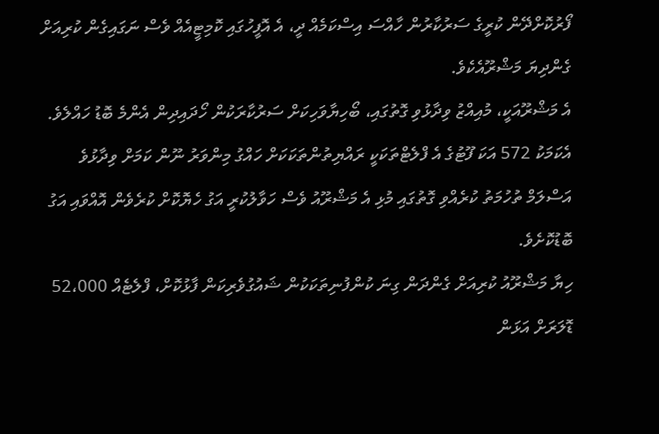ފޯރުކޮށްދޭން ކުރީގެ ސަރުކާރުން ހާއްސަ އިސްކަމެއް ދީ، އެ އޮފީހުގައި ކޮމިޓީއެއް ވެސް ނަގައިގެން ކުރިއަށް ގެންދިޔަ މަޝްރޫއެކެވެ.
އެ މަޝްރޫއަކީ، މުއިއްޒު ވިދާޅުވި ގޮތުގައި، ބޯހިޔާވަހިކަށް ސަރުކާރަކުން ހޯދައިދިން އެންމެ ބޮޑު ހައްލެވެ.
އެކަމަކު 572 އަކަ ފޫޓުގެ އެ ފްލެޓްތަކަކީ ރައްޔިތުންތަކަކަށް ހައްގު މިންވަރު ނޫން ކަމަށް ވިދާޅުވެ އަސްލަމް ތުހުމަތު ކުރެއްވި ގޮތުގައި މުޅި އެ މަޝްރޫއު ވެސް ހަވާލުކުރީ އަގު ހެޔޮކޮށް ކުރެވެން އޮއްވައި އަގު ބޮޑުކޮށެވެ.
ހިޔާ މަޝްރޫއު ކުރިއަށް ގެންދަން ގިނަ ކުންފުނިތަކަކުން ޝައުގުވެރިކަން ފާޅުކޮށް، ފްލެޓެއް 52،000 ޑޮލަރަށް އަޅަން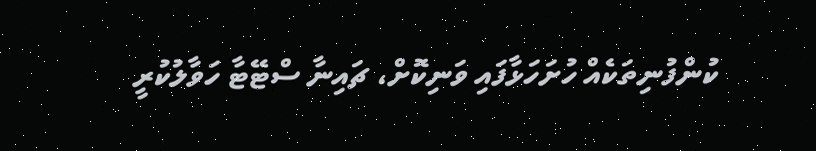ކުންފުނިތަކެއް ހުށަހަޅާފައި ވަނިކޮށް، ޗައިނާ ސްޓޭޓާ ހަވާލުކުރީ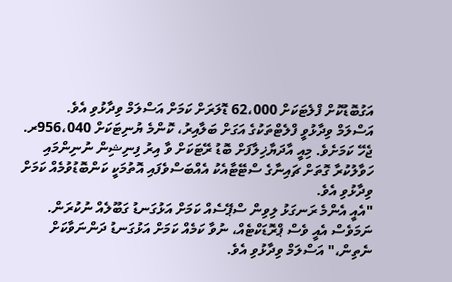އަގުބޮޑުކޮށް ފްލެޓަކަށް 62،000 ޑޮލަރަށް ކަމަށް އަސްލަމް ވިދާޅުވި އެވެ.
އަސްލަމް ވިދާޅުވީ ފްލެޓްތަކުގެ އަގަށް ބަލާއިރު، ކޮންމެ ޔުނިޓަކަށް 956،040ރ. ޖެހޭ ކަމަށެވެ. މިއީ އާދަޔާޚިލާފަށް ބޮޑު ރޭޓަކަށް ވާ އިރު ފިނިޝިން ނުނިންމައި ހަވާލުކުރާ ގޮތަށް ޗައިނާގެ ސްޓޭޓާއެކު އެއްބަސްވެފައި އޮތުމަކީ ކަންބޮޑުވުމެއް ކަމަށް ވިދާޅުވި އެވެ.
"އެއީ އެންމެ ރަނގަޅު ލިވިން ސްޕޭސެއް ކަމަށް އަޅުގަނޑު ގަބޫލެއް ނުކުރަން. ނަމަވެސް އެއީ ވެސް ޕްރޮޑަކްޓެއް، ނުވާ ކަމެއް ކަމަށް އަޅުގަނޑު ދަންނަވާކަށް ނެތިން،" އަސްލަމް ވިދާޅުވި އެވެ.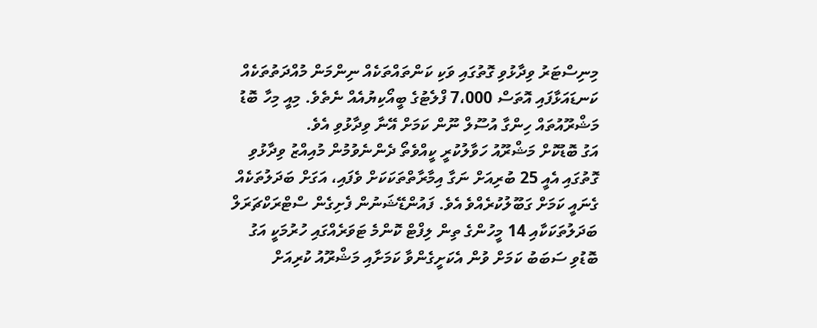މިނިސްޓަރު ވިދާޅުވި ގޮތުގައި ވަކި ކަންތައްތަކެއް ނިންމަން މުއްދަތުތަކެއް ކަނޑައަޅާފައި އޮތަސް 7،000 ފްލެޓުގެ ބީއޯކިޔުއެއް ނެތެވެ. މިއީ މިހާ ބޮޑު މަޝްރޫއުތައް ހިންގާ އުސޫލް ނޫން ކަމަށް އޭނާ ވިދާޅުވި އެވެ.
އަގު ބޮޑުކޮށް މަޝްރޫއު ހަވާލުކުރީ ކީއްވެތޯ ދެންނެވުމުން މުއިއްޒު ވިދާޅުވި ގޮތުގައި އެއީ 25 ބުރިއަށް ނަގާ އިމާރާތްތަކަކަށް ވެފައި، އަގަށް ބަދަލުތަކެއް ގެނައީ ކަމަށް ގަބޫލުކުރެއްވެ އެވެ. ފައުންޑޭޝަނުން ފެށިގެން ސްޓްރަކްޗަރަލް ބަދަލުތަކަކާއި 14 މީހުންގެ ތިން ލިފްޓް ކޮންމެ ޓަވަރެއްގައި ހުރުމަކީ އަގު ބޮޑުވި ސަބަބު ކަމަށް ވުން އެކަށީގެންވާ ކަމަށާއި މަޝްރޫއު ކުރިއަށް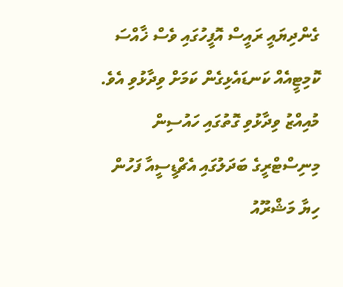ގެންދިޔައީ ރައީސް އޮފީހުގައި ވެސް ޚާއްސަ ކޮމިޓީއެއް ކަނޑައެޅިގެން ކަމަށް ވިދާޅުވި އެވެ.
މުއިއްޒު ވިދާޅުވި ގޮތުގައި ހައުސިން މިނިސްޓްރީގެ ބަދަލުގައި އެޗްޑީސީއާ ފަހުން ހިޔާ މަޝްރޫއު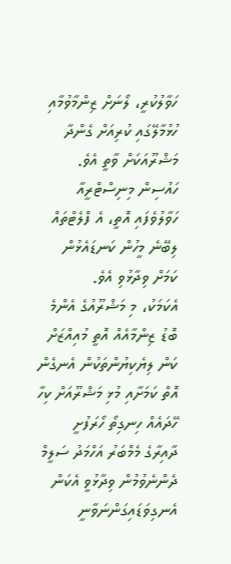ހަވާލުކުރީ، ލޯނަށް ޒިންމާވުމާއި ހުޅުމާލޭގައި ކުރިއަށް ގެންދާ މަޝްރޫއަކަށް ވާތީ އެވެ. ހައުސިން މިނިސްޓްރީއާ ހަވާލުވެފައި އޮތީ، އެ ފްލެޓްތައް ލިބޭނެ މީހުން ކަނޑައެޅުން ކަމަށް ވިދާޅުވި އެވެ.
އެކަމަކު، މި މަޝްރޫއުގެ އެންމެ ބޮޑު ޒިންމާއެއް އޮތީ މުއިއްޒަށް ކަން ލިޔެކިޔުންތަކުން އެނގެން އޮތް ކަމަށާއި މުޅި މަޝްރޫއަށް ކިހާ ހޭދައެއް ހިނގިތޯ ހޯރަފުށީ ދާއިރާގެ މެމްބަރު އަހްމަދު ސަލީމް ދެންނެވުމުން ވިދާޅުވީ އެކަން އެނގިވަޑައިގަންނަވާނީ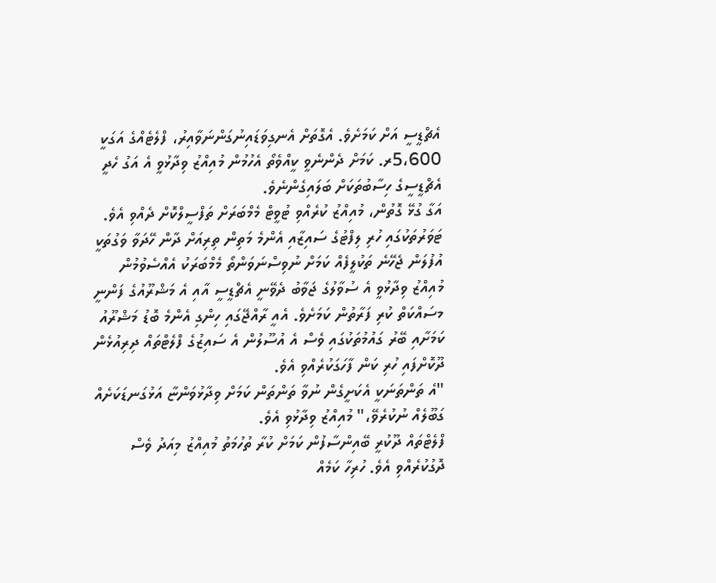އެޗްޑީސީ އަށް ކަމަށެވެ. އެގޮތަށް އެނގިވަޑައިނުގަންނަވާއިރު، ފްލެޓެއްގެ އަގަކީ 5،600ރ. ކަމަށް ދެންނެވީ ކީއްވެތޯ އެހުމުން މުއިއްޒު ވިދާޅުވީ އެ އަގު ހެދީ އެޗްޑީސީގެ ހިސާބުތަކަށް ބަލައިގެންނެވެ.
އަގާ ގުޅޭ ގޮތުން، މުއިއްޒު ކުރެއްވި ޓުވީޓް މެމްބަރަށް ތަފްސީލްކޮށް ދެއްވި އެވެ.
ޓަވަރުތަކުގައި ހުރި ލިފްޓުގެ ސައިޒާއި އެންމެ މަތިން ތިރިއަށް ދާން ހޭދަވާ ވަގުތަކީ އުފުލަން ޖެހޭނެ ތަކުލީފެއް ކަމަށް ނުވިސްނަވަންތޯ މެމްބަރަކު އެއްސެވުމުން މުއިއްޒު ވިދާޅުވީ އެ ސުވާލުގެ ޖަވާބު ދެވޭނީ އެޗްޑީސީ އާއި އެ މަޝްރޫއުގެ ފަންނީ މސައްކަތް ކުރި ފަރާތުން ކަމަށެވެ. އެއީ ރާއްޖޭގައި ހިންގި އެންމެ ބޮޑު މަޝްރޫއު ކަމަށާއި ބޭރު ގައުމުތަކުގައި ވެސް އެ އުސޫލުން އެ ސައިޒުގެ ފްލެޓްތައް ދިރިއުޅެން ދޫކޮށްފައި ހުރި ކަން ފާހަގަކުރެއްވި އެވެ.
"އެ ތަންތަނަކީ އެކަށީގެން ނުވާ ތަންތަން ކަމަށް ވިދާޅުވަންޏާ އަޅުގަނޑަކަށެއް ގަބޫލެއް ނުކުރެވޭ،" މުއިއްޒު ވިދާޅުވި އެވެ.
ފްލެޓްތައް ދޫކުރީ ބޭއިންސާފުން ކަމަށް ކުރާ ތުހުމަތު މުއިއްޒު މިއަދު ވެސް ދޮގުކުރެއްވި އެވެ. ހުރިހާ ކަމެއް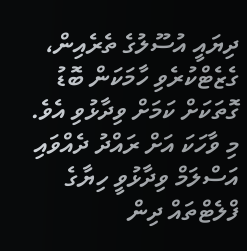ދިޔައީ އުސޫލުގެ ތެރެއިން، ގެޒެޓްކުރެވި ހާމަކަން ބޮޑު ގޮތަކަށް ކަމަށް ވިދާޅުވި އެވެ.
މި ވާހަކަ އަށް ރައްދު ދެއްވައި އަސްލަމް ވިދާޅުވީ ހިޔާގެ ފްލެޓްތައް ދިން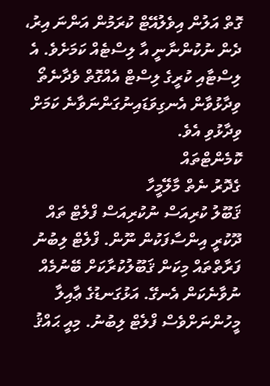ގޮތް އަލުން އިވެލުއޭޓް ކުރަމުން އަންނަ އިރު، ދެން ނުކުންނާނީ އާ ލިސްޓެއް ކަމަށެވެ. އެ ލިސްޓާއި ކުރީގެ ލިސްޓް އެއްގޮތް ވެދާނެތޯ ވިދާޅުވާން އެނގިވަޑައިނުގަންނަވާނެ ކަމަށް ވިދާޅުވި އެވެ.
ކޮމެންޓްތައް
ގެދޮރު ނެތް މާލޭމީހާ
ޤަބޫލު ކުރިއަސް ނުކުރިއަސް ފްލެޓް ތައް ދޫކުރީ އިންސާފަކުން ނޫން. ފްލެޓް ލިބުނު ފަރާތްތައް މިކަން ޤަބޫލުކުރާކަށް ބޭނުމެއް ނުވާނެކަން އެނގޭ. އަޅުގަނޑުގެ ޢާއިލާ މީހުންނަށްވެސް ފްލެޓް ލިބުނު. މިއީ ޙައްޤު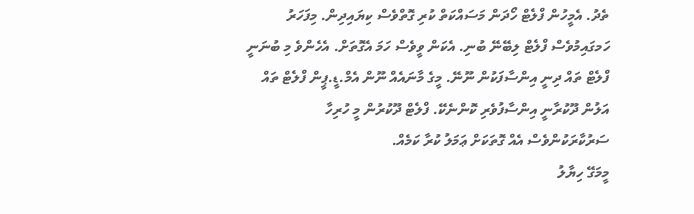ތެދު. އެމީހުން ފްލެޓް ހޯދަން މަސައްކަތް ކުރި ގޮތްވެސް ކިޔައިދިން. މިފަހަރު ހަމގައިމުވެސް ފްލެޓް ލިބޭނޭ ބުނި. އެކަން ވީވެސް ހަމަ އެގޮތަށް. އެހެންވެ މި ބުނަނީ ފްލެޓް ތައް ދިނީ އިންސާފަކުން ނޫނޭ. މީގެ މާނައެއް ނޫން އެމް.ޑީ.ޕީން ފްލެޓް ތައް އަލުން ދޫކުރާނީ އިންސާފުވެރި ކޮންނެކޭ. ފްލެޓް ދޫކުރުން މީ ހުރިހާ ސަރުކާރަކުންވެސް އެއް ގޮތަކަށް ޢަމަލު ކުރާ ކަމެއް.
މީމަގޭ ހިޔާލު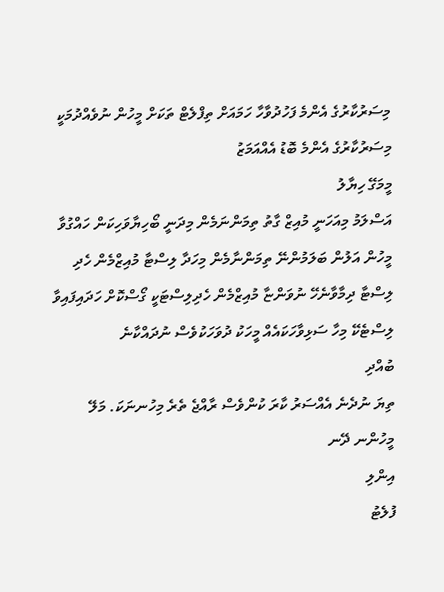މިސަރުކާރުގެ އެންމެ ފަހުދުވާހާ ހަމައަށް ތިފްލެޓް ތަކަށް މީހުން ނުވެއްދުމަކީ މިސަރުކާރުގެ އެންމެ ބޮޑު އެއްއަމަޒު
މީމަގޭ ހިޔާލު
އަސްލަމު މިއަހަނީ މުއިޒް ގާތު ތިމަންނަމެން މިދަނީ ބޯހިޔާވަހިކަން ހައްގުވާ މީހުން އަލުން ބަލަމުންނޭ ތިމަންނާމެން މިހަދާ ލިސްޓާ މުއިޒްމެން ހެދި ލިސްޓާ ދިމާވާނެހޭ ނުވަންޏާ މުއިޒްމެން ހެދިލިސްޓަކީ ގޯސްކޮށް ހަދައިފައިވާ ލިސްޓެކޭ މިހާ ސަޅިވާހަކައެއް މީހަކު ދުވަހަކުވެސް ނުދައްކާނެ
ބުއްދި
ތިޔަ ނުދެނެ އެއްސަރު ކާރަ ކުންވެސް ރާއްޖެ ތެރެ މިހުނނަކަ. މަލޭ މީހުންނ ދޭނ
އިންލި
ފުލެޓު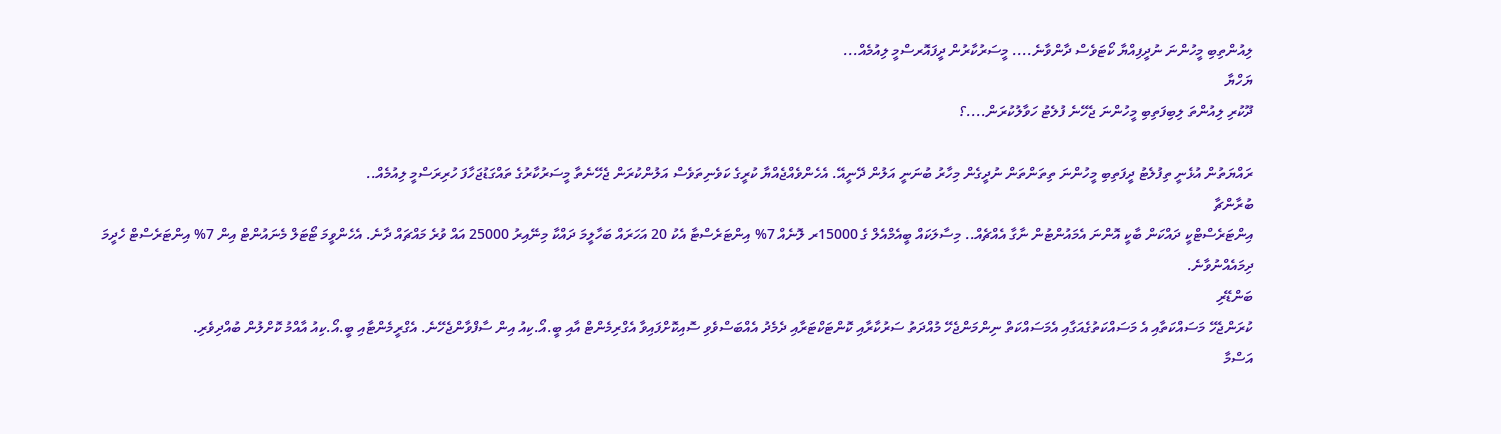ލިއުންތިބި މީހުންނަ ނުދީފިއްޔާ ކޯޓަވެސް ދާންވާނެ.... މީސަރުކާރުން ދީފައޮރސްމީ ލިއުމެއް...
ޔަހްޔާ
ދޫކުރި ލިއުންތަ ލިބިފަތިބި މީހުންނަ ޖެހޭނެ ފުލެޓު ހަވާލުކުރަން....؟

ރައްޔަތުން އުޅެނީ ތިފުލެޓު ދީފަތިބި މީހުންނަ ތިތަންތަން ނުދީގެން މިހާރު ބުނަނީ އަލުން ދޭނީއޭ. އެހެންވެއްޖެއްޔާ ކުރީގެ ކަވެނިތަވެސް އަލުންކުރަން ޖެހޭނެތާ މީސަރުކާރުގެ ތައްގަޑުޖަހާފަ ހުރިރަސްމީ ލިއުމެއް..
ބުރާންޗާ
އިންޓަރެސްޓްކީ ދައްކަން ބާކީ އޮންނަ އެމައުންޓުން ނާގާ އެއްޗެއް.. މިސާލަކައް ބީއެމްއެލް ގެ 15000ރ ލޮނެއް 7% އިންޓަރެސްޓާ އެކު 20 އަހަރައް ބަހާލީމަ ދައްކާ މިނޭއިރު 25000 އައް ވުރެ މައްޗައް ދާނެ. އެހެންވީމަ ޓޯޓަލް މެނައުންޓް އިން 7% އިންޓަރެސްޓް ހެދީމަ ދިމައެއްނުވާނެ.
ބަންޑޭރި
ކުރަންޖެހޭ މަސައްކަތާއި އެ މަސައްކަތުގެއަގާއި އެމަސައްކަތް ނިންމަންޖެހޭ މުއްދަތު ސަރުކާރާއި ކޮންޓަކްޓަރާއި ދެމެދު އެއްބަސްވެވި ސޮއިކޮށްފައިވާ އެގްރިމެންޓް އާއި ބީ.އޯ.ކިއު އިން ސާފްވާންޖެހޭނެ. އެގްރީމެންޓާއި ބީ.އޯ.ކިއު އާއްމު ކޮށްލުން ބުއްދިވެރި.
އަސްމާ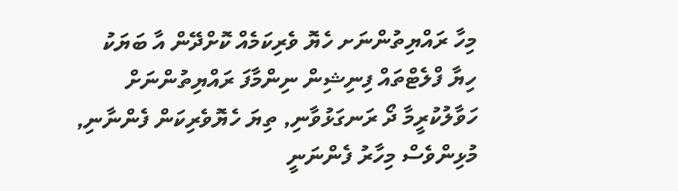މިހާ ރައްޔިތުންނަށ ހެޔޮ ވެރިކަމެއް ކޮށްދޭން އާ ބަޔަކު ހިޔާ ފްލެޓްތައް ފިނިޝިން ނިންމާފަ ރައްޔިތުންނަށް ހަވާލުކުރީމާ ދޯ ރަނގަޅުވާނި, ތިޔަ ހެޔޮވެރިކަން ފެންނާނި, މުޅިންވެސް މިހާރު ފެންނަނީ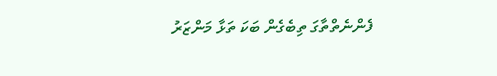ފެންނެތްތާގަ ތިބެގެން ބަކަ ތަޅާ މަންޒަރު